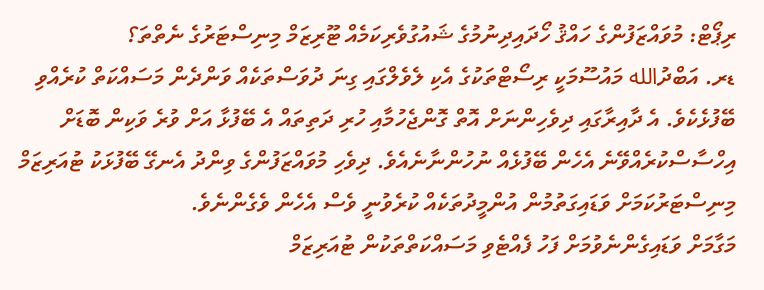ރިޕޯޓް: މުވައްޒަފުންގެ ހައްޤު ހޯދައިދިނުމުގެ ޝައުގުވެރިކަމެއް ޓޫރިޒަމް މިނިސްޓަރުގެ ނެތްތަ؟
ޑރ. އަބްދުالله މައުސޫމަކީ ރިސޯޓްތަކުގެ އެކި ލެވެލްގައި ގިނަ ދުވަސްތަކެއް ވަންދެން މަސައްކަތް ކުރެއްވި ބޭފުޅެކެވެ. އެ ދާއިރާގައި ދިވެހިންނަށް އޮތް ގޮންޖެހުމާއި ހުރި ދަތިތައް އެ ބޭފުޅާ އަށް ވުރެ ވަކިން ބޮޑަށް އިހްސާސްކުރެއްވޭނެ އެހެން ބޭފުޅެއް ނުހުންނާނެއެވެ. ދިވެހި މުވައްޒަފުންގެ ވިންދު އެނގޭ ބޭފުޅަކު ޓުއަރިޒަމް މިނިސްޓަރުކަމަށް ވަޑައިގަތުމުން އުންމީދުތަކެއް ކުރެވުނީ ވެސް އެހެން ވެގެންނެވެ.
މަގާމަށް ވަޑައިގެންނެވުމަށް ފަހު ފެއްޓެވި މަސައްކަތްތަކުން ޓުއަރިޒަމް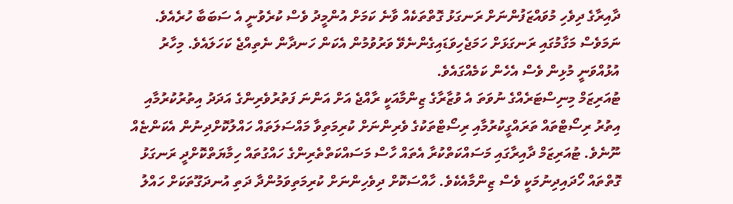ދާއިރާގެ ދިވެހި މުވައްޒަފުންނަށް ރަނގަޅު ގޮތްތަކެއް ވާނެ ކަމަށް އުންމީދު ވެސް ކުރެވުނީ އެ ސަބަބާ ހުރެއެވެ. ނަމަވެސް މަގާމުގައި ރަނގަޅަށް ހަމަޖެހިވަޑައިގެންނެވޭ ވަރުވުމުން އެކަން ހަނދާން ނެތިއްޖެ ކަހަލައެވެ. މިހާރު އުޅުއްވަނީ މުޅިން ވެސް އެހެން ކަމެއްގައެވެ.
ޓުއަރިޒަމް މިނިސްޓަރެއްގެ ނުވަތަ އެ ވުޒާރާގެ ޒިންމާއަކީ ރާއްޖެ އަށް އަންނަ ފަތުރުވެރިންގެ އަދަދު އިތުރުކުރުމާއި އިތުރު ރިސޯޓްތައް ތަރައްގީކުރުމާއި ރިސޯޓްތަކުގެ ވެރިންނަށް ކުރިމަތިވާ މައްސަލަތައް ހައްލުކޮށްދިނުން އެކަންޏެއް ނޫނެވެ. ޓުއަރިޒަމް ދާއިރާގައި މަސައްކަތްކުރާ އެތައް ހާސް މަސައްކަތްތެރިންގެ ހައްގުތައް ހިމާޔަތްކޮށްދީ ރަނގަޅު ގޮތްތައް ހޯދައިދިނުމަކީ ވެސް ޒިންމާއެކެވެ. ހާއްސަކޮށް ދިވެހިންނަށް ކުރިމަތިވަމުންދާ ދަތި އުނދަގޫތަކަށް ހައްލު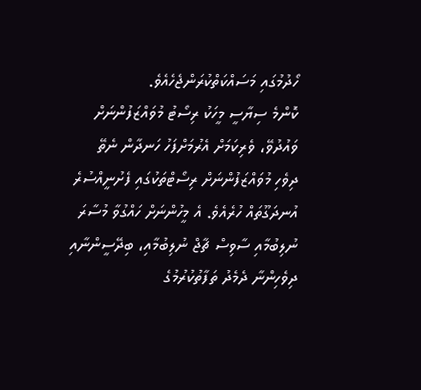ހޯދުމުގައި މަސައްކަތްކުރަންޖެހެއެވެ.
ކޮންމެ ސިޔާސީ މީހަކު ރިސޯޓު މުވައްޒަފުންނަށް ވައުދުވޭ، ވެރިކަމަށް އެރުމަށްފަހު ހަނދާން ނެތޭ
ދިވެހި މުވައްޒަފުންނަށް ރިސޯޓްތަކުގައި ފެށުނީއްސުރެ އުނދަގޫތައް ހުރެއެވެ. އެ މީހުންނަށް ހައްގުވާ މުސާރަ ނުލިބުމާއި ސާވިސް ޗާޖް ނުލިބުމާއި، ބިދޭސީންނާއި ދިވެހިންނާ ދެމެދު ތަފާތުކުރުމުގެ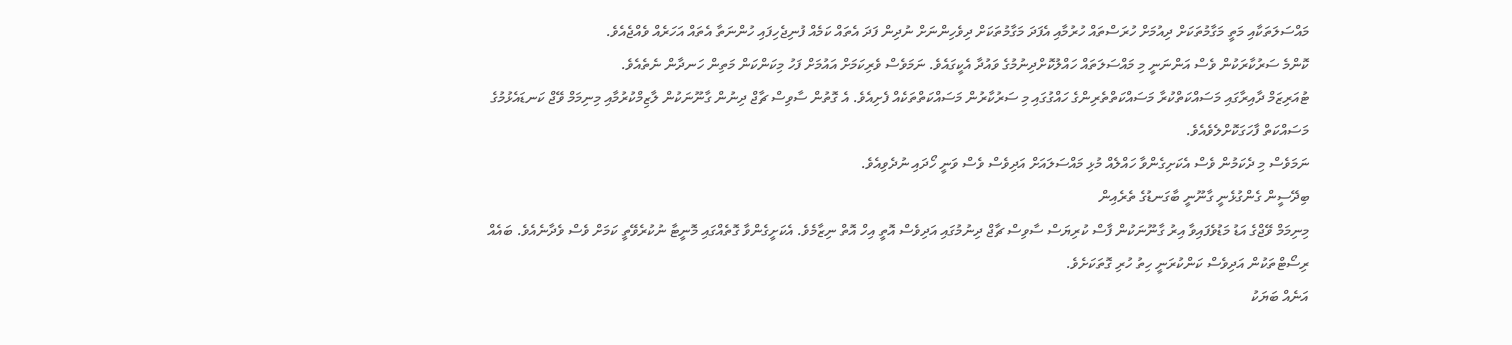މައްސަލަތަކާއި މަތީ މަގާމުތަކަށް ދިއުމަށް ހުރަސްތައް ހުރުމާއި އެފަދަ މަގާމުތަކަށް ދިވެހިންނަށް ނުދިން ފަދަ އެތައް ކަމެއް ފުނިޖެހިފައި ހުންނަތާ އެތައް އަހަރެއް ވެއްޖެއެވެ.
ކޮންމެ ސަރުކާރަކުން ވެސް އަންނަނީ މި މައްސަލަތައް ހައްލުކޮށްދިނުމުގެ ވައުދާ އެކީގައެވެ. ނަމަވެސް ވެރިކަމަށް އައުމަށް ފަހު މިކަންކަން މަތިން ހަނދާން ނެތެއެވެ.
ޓުއަރިޒަމް ދާއިރާގައި މަސައްކަތްކުރާ މަސައްކަތްތެރިންގެ ހައްގުގައި މި ސަރުކާރުން މަސައްކަތްތަކެއް ފެށިއެވެ. އެ ގޮތުން ސާވިސް ޗާޖް ދިނުން ގާނޫނަކުން ލާޒިމްކުރުމާއި މިނިމަމް ވޭޖް ކަނޑައެޅުމުގެ މަސައްކަތް ފާހަގަކޮށްލެވެއެވެ.
ނަމަވެސް މި ދެކަމުން ވެސް އެކަށިގެންވާ ހައްލެއް މުޅި މައްސަލައަށް އަދިވެސް ވެސް ވަނީ ހޯދައި ނުދެވިއެވެ.
ބިދޭސީން ގެންގުޅެނީ ގާނޫނީ ބާގަނޑުގެ ތެރެއިން
މިނިމަމް ވޭޖްގެ އަޑު މަޑުވެފައިވާ އިރު ގާނޫނަކުން ފާސް ކުރިޔަސް ސާވިސް ޗާޖް ދިނުމުގައި އަދިވެސް އޮތީ އިހް އޮތް ނިޒާމެވެ. އެކަށީގެންވާ ގޮތެއްގައި މޮނީޓާ ނުކުރެވޭތީ ކަމަށް ވެސް ވެދާނެއެވެ. ބައެއް ރިސޯޓްތަކުން އަދިވެސް ކަންކުރަނީ ހިތު ހުރި ގޮތަކަށެވެ.
އަނެއް ބަޔަކު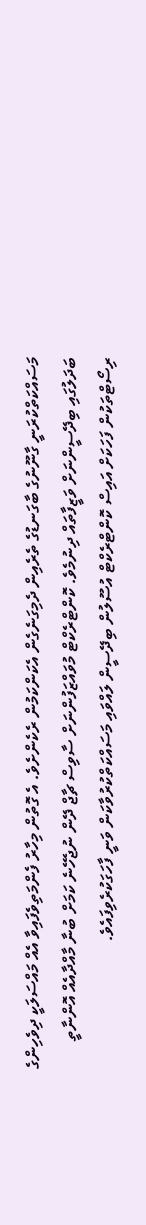މަސައްކަތްކުރަނީ ގާނޫނުގެ ބާގަނޑުގެ ތެރެއިން ދެމިގަނެގެން އެކަންކަމުން ރެކެންށެވެ. އެ ގޮތުން މިހާރު ފެންމަތިވެފައިވާ އެއް މައްސަލަކީ ދިވެހިންގެ ބަދަލުގައި ބިދޭސީންނަށް ވަޒީފާތައް ދިނުމެވެ. ކޮންޓްރެކްޓް މުވައްޒަފުންނަށް ސާވިސް ޗާޖް ދޭން ނުޖެހޭނެ ކަމަށް ބުނާ މާއްދާއެއް އޮންނާތީ ރިސޯޓްތަކުން ފަހަކަށް އައިސް ކޮންޓްރެކްޓް އުސޫލުން ބިދޭސީން ލައްވައި މަސައްކަތްކުރުވާކަން ވަނީ ފާހަގަކުރެވިފައެވެ.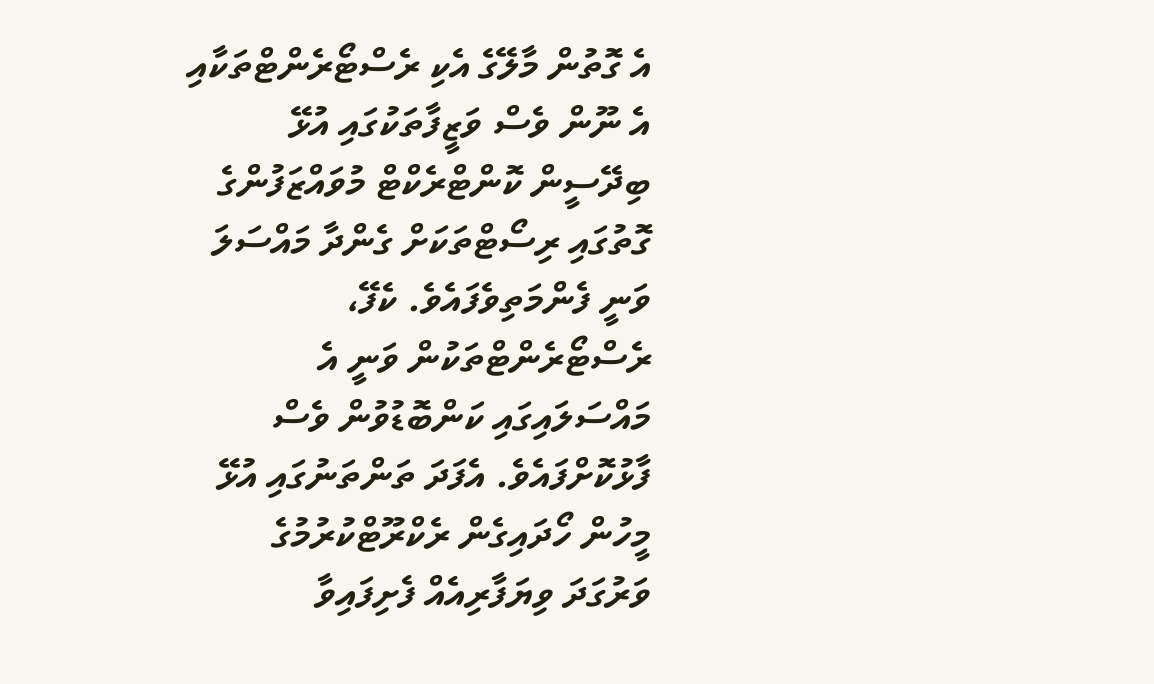އެ ގޮތުން މާލޭގެ އެކި ރެސްޓޯރެންޓްތަކާއި އެ ނޫން ވެސް ވަޒީފާތަކުގައި އުޅޭ ބިދޭސީން ކޮންޓްރެކްޓް މުވައްޒަފުންގެ ގޮތުގައި ރިސޯޓްތަކަށް ގެންދާ މައްސަލަ ވަނީ ފެންމަތިވެފައެވެ. ކެފޭ، ރެސްޓޯރެންޓްތަކުން ވަނީ އެ މައްސަލައިގައި ކަންބޮޑުވުން ވެސް ފާޅުކޮށްފައެވެ. އެފަދަ ތަންތަނުގައި އުޅޭ މީހުން ހޯދައިގެން ރެކްރޫޓްކުރުމުގެ ވަރުގަދަ ވިޔަފާރިއެއް ފެށިފައިވާ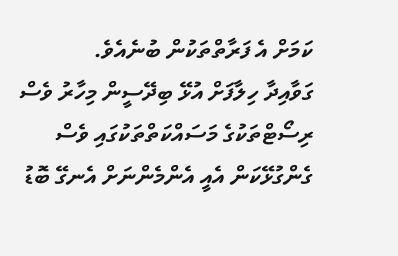ކަމަށް އެ ފަރާތްތަކުން ބުނެއެވެ.
ގަވާއިދާ ހިލާފަށް އުޅޭ ބިދޭސީން މިހާރު ވެސް ރިސޯޓްތަކުގެ މަސައްކަތްތަކުގައި ވެސް ގެންގުޅޭކަން އެއީ އެންމެންނަށް އެނގޭ ބޮޑު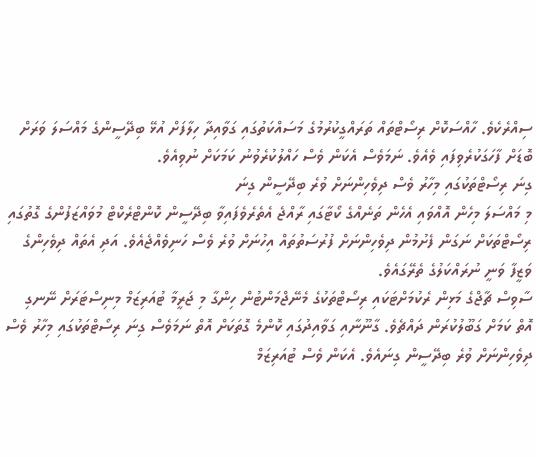ސިއްރެކެވެ. ހާއްސަކޮށް ރިސޯޓްތައް ތަރައްގީކުރުމުގެ މަސައްކަތުގައި ގަވާއިދާ ހިލާފަށް އުޅޭ ބިދޭސީންގެ މައްސަލަ ވަރަށް ބޮޑަށް ފާހަގަކުރެވިފައި ވެއެވެ. ނަމަވެސް އެކަން ވެސް ހައްލުކުރެވުނު ކަމަކަށް ނުވިއެވެ.
ގިނަ ރިސޯޓްތަކުގައި މިހާރު ވެސް ދިވެހިންނަށް ވުރެ ބިދޭސީން ގިނަ
މި މައްސަލަ މިހެން އޮއްވައި އެހެން ތަނެއްގެ ކޯޓާގައި ރާއްޖެ އެތެރެވެފައިވާ ބިދޭސީން ކޮންޓްރެކްޓް މުވައްޒަފުންގެ ގޮތުގައި ރިސޯޓްތަކަށް ނަގަން ފެށުމުން ދިވެހިންނަށް ފުރުސަތުތައް އިހުނަށް ވުރެ ވެސް ހަނިވެއްޖެއެވެ. އަދި އެތައް ދިވެހިންގެ ވަޒީފާ ވަނީ ނުރައްކަލުގެ ތެރޭގައެވެ.
ސާވިސް ޗާޖްގެ މަޅިން ރެކުމަށްޓަކައި ރިސޯޓްތަކުގެ މެނޭޖްމަންޓުން ހިންގާ މި ޖަރީމާ ޓުއަރިޒަމް މިނިސްޓަރަށް ނޭނގި އޮތް ކަމަށް ގަބޫލުކުރަން ދައްޗެވެ. ގާނޫނާއި ގަވާއިދުގައި ކޮންމެ ގޮތަކަށް އޮތް ނަމަވެސް ގިނަ ރިސޯޓްތަކުގައި މިހާރު ވެސް ދިވެހިންނަށް ވުރެ ބިދޭސީން ގިނައެވެ. އެކަން ވެސް ޓުއަރިޒަމް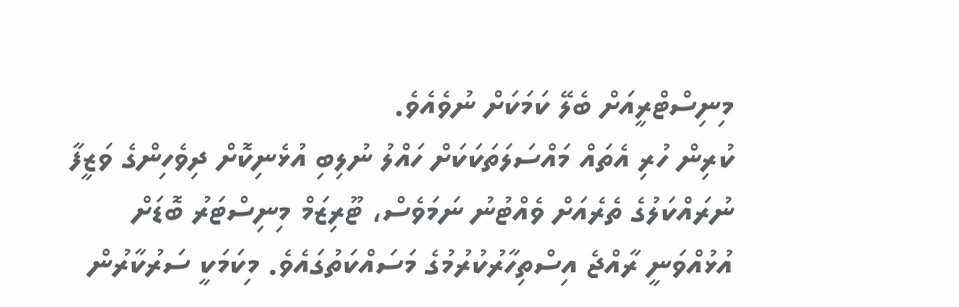މިނިސްޓްރީއަށް ބެލޭ ކަމަކަށް ނުވެއެވެ.
ކުރިން ހުރި އެތައް މައްސަލަތަކަކަށް ހައްލު ނުލިބި އުޅެނިކޮށް ދިވެހިންގެ ވަޒީފާ ނުރައްކަލުގެ ތެރެއަށް ވެއްޓުނު ނަމަވެސް، ޓޫރިޒަމް މިނިސްޓަރު ބޮޑަށް އުޅުއްވަނީ ރާއްޖެ އިސްތިހާރުކުރުމުގެ މަސައްކަތުގައެވެ. މިކަމަކީ ސަރުކާރުން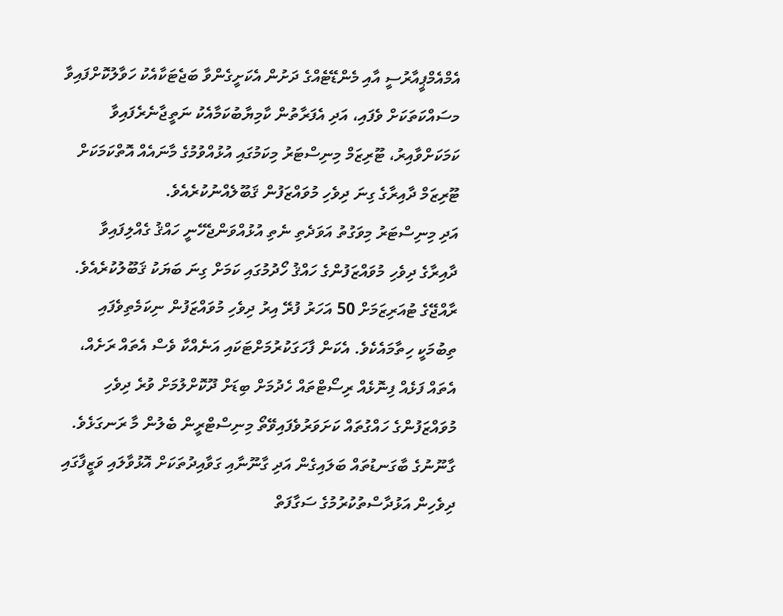އެމްއެމްޕީއާރުސީ އާއި މެންޑޭޓެއްގެ ދަށުން އެކަށީގެންވާ ބަޖެޓަކާއެކު ހަވާލުކޮށްފައިވާ މސައްކަތަކަށް ވެފައި، އަދި އެފަރާތުން ކާމިޔާބުކަމާއެކު ނަތީޖާނެރެފައިވާ ކަމަކަށްވާއިރު، ޓޫރިޒަމް މިނިސްޓަރު މިކަމުގައި އުޅުއްވުމުގެ މާނައެއް އޮތްކަމަކަށް ޓޫރިޒަމް ދާއިރާގެ ގިނަ ދިވެހި މުވައްޒަފުން ޤަބޫލެއްނުކުރެއެވެ.
އަދި މިނިސްޓަރު މިވަގުތު އަވަދެތި ނެތި އުޅުއްވަންޖެހޭނީ ހައްޤު ގެއްލިފައިވާ ދާއިރާގެ ދިވެހި މުވައްޒަފުންގެ ހައްޤު ހޯދުމުގައި ކަމަށް ގިނަ ބަޔަކު ޤަބޫލުކުރެއެވެ.
ރާއްޖޭގެ ޓުއަރިޒަމަށް 50 އަހަރު ފުރޭ އިރު ދިވެހި މުވައްޒަފުން ނިކަމެތިވެފައި ތިބުމަކީ ހިތާމައެކެވެ. އެކަން ފާހަގަކުރުމަށްޓަކައި އަނެއްކާ ވެސް އެތައް ރަށެއް، އެތައް ފަޅެއް ފިނޮޅެއް ރިސޯޓްތައް ހެދުމަށް ބިޑަށް ދޫކޮށްލުމަށް ވުރެ ދިވެހި މުވައްޒަފުންގެ ހައްގުތައް ކަށަވަރުވެފައިވޭތޯ މިނިސްޓްރީން ބެލުން މާ ރަނގަޅެވެ.
ގާނޫނުގެ ބާގަނޑުތައް ބަލައިގެން އަދި ގާނޫނާއި ގަވާއިދުތަކަށް އޮޅުވާލައި ވަޒީފާގައި ދިވެހިން އަޅުދާސްތުކުރުމުގެ ސަގާފަތް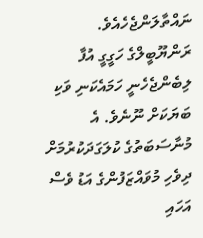ނައްތާލަންޖެހެއެވެ. ރަންޔޫބީލްގެ ހަގީގީ އުފާ ލިބެންޖެހެނީ ހަމައެކަނި ވަކި ބަޔަކަށް ނޫނެވެ. އެ މުނާސަބަތުގެ ކުލަގަދަކުރުމަށް ދިވެހި މުވައްޒަފުންގެ އަޑު ވެސް އަހައި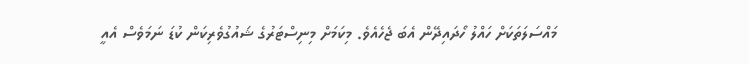މައްސަލަތަކަށް ހައްލު ހޯދައިދޭން އެބަ ޖެހެއެވެ. މިކަމަށް މިނިސްޓަރުގެ ޝައުގުވެރިކަން ކުޑަ ނަމަވެސް އެއީ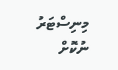މިނިސްޓަރު ނުކޮށް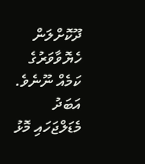ދޫކޮށްލަން ހެޔޮވާވަރުގެ ކަމެއް ނޫނެވެ. އަބަދު މެޑަލްޖަހައި މޮޅު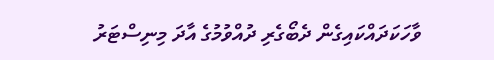ވާހަކަދައްކައިގެން ދެބޯގެރި ދުއްވުމުގެ އާދަ މިނިސްޓަރު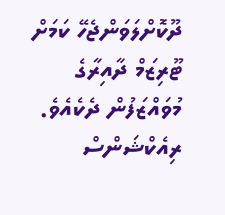ދޫކޮށްލަވަންޖެހޭ ކަމަށް ޓޫރިޒަމް ދާއިރާގެ މުވައްޒަފުން ދެކެއެވެ.
ރިއެކްޝަންސް